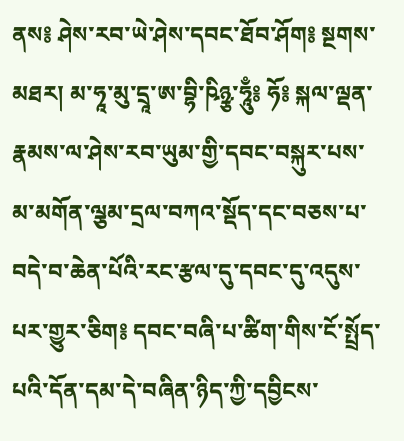ནས༔ ཤེས་རབ་ཡེ་ཤེས་དབང་ཐོབ་ཤོག༔ སྔགས་མཐར། མ་ཧཱ་མུ་དྲཱ་ཨ་བྷི་ཥིཉྩ་ཧཱུྃ༔ ཧོ༔ སྐལ་ལྡན་རྣམས་ལ་ཤེས་རབ་ཡུམ་གྱི་དབང་བསྐུར་པས་མ་མགོན་ལྕམ་དྲལ་བཀའ་སྡོད་དང་བཅས་པ་བདེ་བ་ཆེན་པོའི་རང་རྩལ་དུ་དབང་དུ་འདུས་པར་གྱུར་ཅིག༔ དབང་བཞི་པ་ཚིག་གིས་ངོ་སྤྲོད་པའི་དོན་དམ་དེ་བཞིན་ཉིད་ཀྱི་དབྱིངས་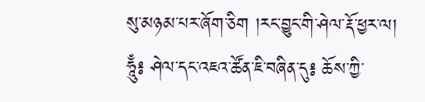སུ་མཉམ་པར་ཞོག་ཅིག །རང་བྱུང་གི་ཤེལ་རྡོ་ཕྱར་ལ། ཧཱུྃ༔ ཤེལ་དང་འཇའ་ཚོན་ཇི་བཞིན་དུ༔ ཆོས་ཀྱི་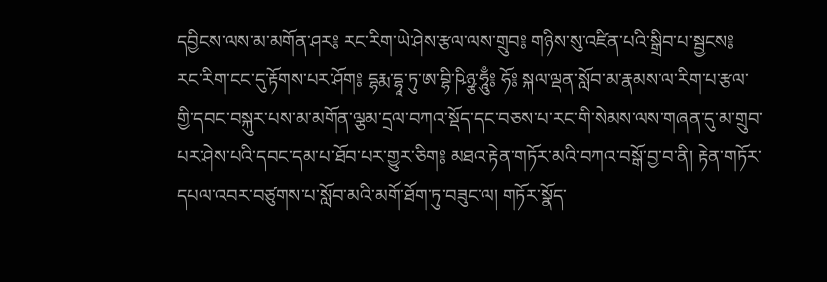དབྱིངས་ལས་མ་མགོན་ཤར༔ རང་རིག་ཡེ་ཤེས་རྩལ་ལས་གྲུབ༔ གཉིས་སུ་འཛིན་པའི་སྒྲིབ་པ་སྦྱངས༔ རང་རིག་ངང་དུ་རྟོགས་པར་ཤོག༔ དྷརྨ་དྷཱ་ཏུ་ཨ་བྷི་ཥིཉྩ་ཧཱུྃ༔ ཧོ༔ སྐལ་ལྡན་སློབ་མ་རྣམས་ལ་རིག་པ་རྩལ་གྱི་དབང་བསྐུར་པས་མ་མགོན་ལྕམ་དྲལ་བཀའ་སྡོད་དང་བཅས་པ་རང་གི་སེམས་ལས་གཞན་དུ་མ་གྲུབ་པར་ཤེས་པའི་དབང་དམ་པ་ཐོབ་པར་གྱུར་ཅིག༔ མཐའ་རྟེན་གཏོར་མའི་བཀའ་བསྒོ་བྱ་བ་ནི། རྟེན་གཏོར་དཔལ་འབར་བཙུགས་པ་སློབ་མའི་མགོ་ཐོག་ཏུ་བཟུང་ལ། གཏོར་སྣོད་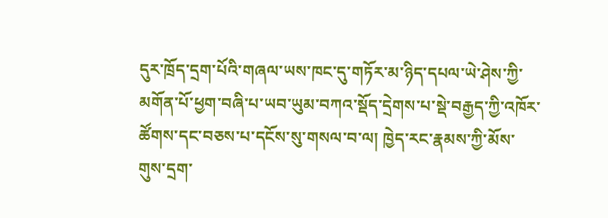དུར་ཁྲོད་དྲག་པོའི་གཞལ་ཡས་ཁང་དུ་གཏོར་མ་ཉིད་དཔལ་ཡེ་ཤེས་ཀྱི་མགོན་པོ་ཕྱག་བཞི་པ་ཡབ་ཡུམ་བཀའ་སྡོད་དྲེགས་པ་སྡེ་བརྒྱད་ཀྱི་འཁོར་ཚོགས་དང་བཅས་པ་དངོས་སུ་གསལ་བ་ལ། ཁྱེད་རང་རྣམས་ཀྱི་མོས་གུས་དྲག་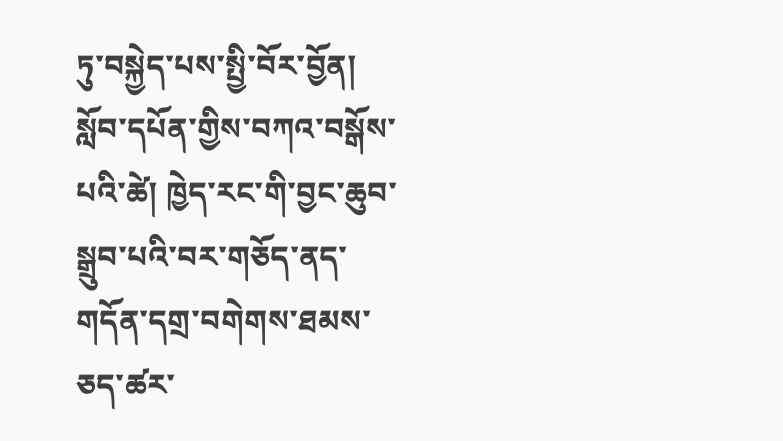ཏུ་བསྐྱེད་པས་སྤྱི་བོར་བྱོན། སློབ་དཔོན་གྱིས་བཀའ་བསྒོས་པའི་ཚེ། ཁྱེད་རང་གི་བྱང་ཆུབ་སྒྲུབ་པའི་བར་གཅོད་ནད་གདོན་དགྲ་བགེགས་ཐམས་ཅད་ཚར་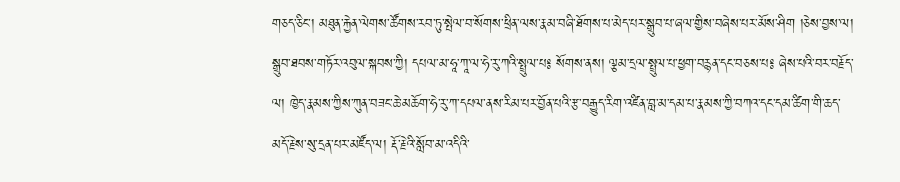གཅད་ཅིང་། མཐུན་རྐྱེན་ལེགས་ཚོགས་རབ་ཏུ་སྤེལ་བ་སོགས་ཕྲིན་ལས་རྣམ་བཞི་ཐོགས་པ་མེད་པར་སྒྲུབ་པ་ཞལ་གྱིས་བཞེས་པར་མོས་ཤིག །ཅེས་བྱས་ལ། སྒྲུབ་ཐབས་གཏོར་འབུལ་སྐབས་ཀྱི། དཔལ་མ་ཧཱ་ཀཱ་ལ་ཧེ་རུ་ཀའི་སྤྲུལ་པ༔ སོགས་ནས། ལྕམ་དྲལ་སྤྲུལ་པ་ཕྱག་བརྙན་དང་བཅས་པ༔ ཞེས་པའི་བར་བརྗོད་ལ། ཁྱེད་རྣམས་ཀྱིས་ཀུན་བཟང་ཆེ་མཆོག་ཧེ་རུ་ཀ་དཔལ་ནས་རིམ་པར་བྱོན་པའི་རྩ་བརྒྱུད་རིག་འཛིན་བླ་མ་དམ་པ་རྣམས་ཀྱི་བཀའ་དང་དམ་ཚིག་གི་ཆད་མདོ་རྗེས་སུ་དྲན་པར་མཛོད་ལ། རྡོ་རྗེའི་སློབ་མ་འདིའི་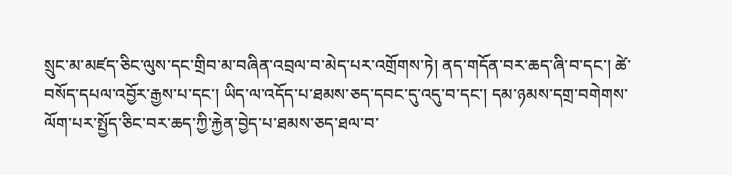སྲུང་མ་མཛད་ཅིང་ལུས་དང་གྲིབ་མ་བཞིན་འབྲལ་བ་མེད་པར་འགྲོགས་ཏེ། ནད་གདོན་བར་ཆད་ཞི་བ་དང་། ཚེ་བསོད་དཔལ་འབྱོར་རྒྱས་པ་དང་། ཡིད་ལ་འདོད་པ་ཐམས་ཅད་དབང་དུ་འདུ་བ་དང་། དམ་ཉམས་དགྲ་བགེགས་ལོག་པར་སྤྱོད་ཅིང་བར་ཆད་ཀྱི་རྐྱེན་བྱེད་པ་ཐམས་ཅད་ཐལ་བ་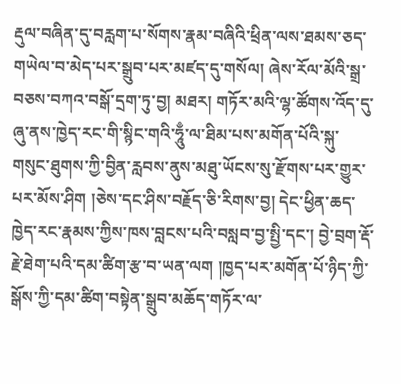རྡུལ་བཞིན་དུ་བརླག་པ་སོགས་རྣམ་བཞིའི་ཕྲིན་ལས་ཐམས་ཅད་གཡེལ་བ་མེད་པར་སྒྲུབ་པར་མཛད་དུ་གསོལ། ཞེས་རོལ་མོའི་སྒྲ་བཅས་བཀའ་བསྒོ་དྲག་ཏུ་བྱ། མཐར། གཏོར་མའི་ལྷ་ཚོགས་འོད་དུ་ཞུ་ནས་ཁྱེད་རང་གི་སྙིང་གའི་ཧཱུྃ་ལ་ཐིམ་པས་མགོན་པོའི་སྐུ་གསུང་ཐུགས་ཀྱི་བྱིན་རླབས་ནུས་མཐུ་ཡོངས་སུ་རྫོགས་པར་གྱུར་པར་མོས་ཤིག །ཅེས་དང་ཤིས་བརྗོད་ཅི་རིགས་བྱ། དེང་ཕྱིན་ཆད་ཁྱེད་རང་རྣམས་ཀྱིས་ཁས་བླངས་པའི་བསླབ་བྱ་སྤྱི་དང་། བྱེ་བྲག་རྡོ་རྗེ་ཐེག་པའི་དམ་ཚིག་རྩ་བ་ཡན་ལག །ཁྱད་པར་མགོན་པོ་ཉིད་ཀྱི་སྒོས་ཀྱི་དམ་ཚིག་བསྟེན་སྒྲུབ་མཆོད་གཏོར་ལ་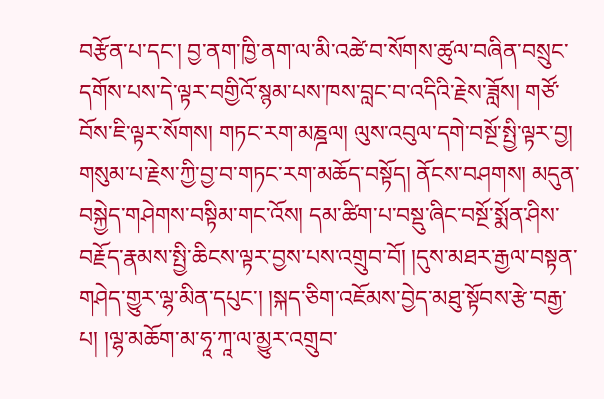བརྩོན་པ་དང་། བྱ་ནག་ཁྱི་ནག་ལ་མི་འཚེ་བ་སོགས་ཚུལ་བཞིན་བསྲུང་དགོས་པས་དེ་ལྟར་བགྱིའོ་སྙམ་པས་ཁས་བླང་བ་འདིའི་རྗེས་ཟློས། གཙོ་བོས་ཇི་ལྟར་སོགས། གཏང་རག་མཎྜལ། ལུས་འབུལ་དགེ་བསྔོ་སྤྱི་ལྟར་བྱ། གསུམ་པ་རྗེས་ཀྱི་བྱ་བ་གཏང་རག་མཆོད་བསྟོད། ནོངས་བཤགས། མདུན་བསྐྱེད་གཤེགས་བསྟིམ་གང་འོས། དམ་ཚིག་པ་བསྡུ་ཞིང་བསྔོ་སྨོན་ཤིས་བརྗོད་རྣམས་སྤྱི་ཆིངས་ལྟར་བྱས་པས་འགྲུབ་བོ། །དུས་མཐར་རྒྱལ་བསྟན་གཤེད་གྱུར་ལྷ་མིན་དཔུང་། །སྐད་ཅིག་འཇོམས་བྱེད་མཐུ་སྟོབས་རྩེ་བརྒྱ་པ། །ལྷ་མཆོག་མ་ཧཱ་ཀཱ་ལ་མྱུར་འགྲུབ་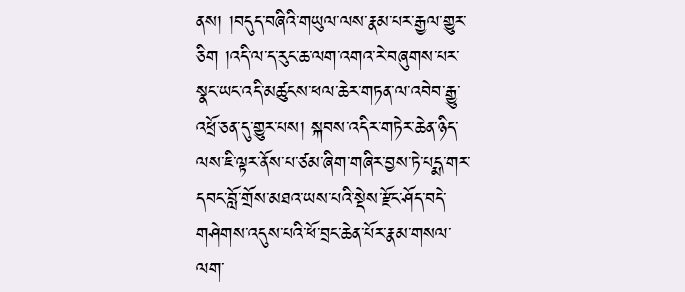ནས། །བདུད་བཞིའི་གཡུལ་ལས་རྣམ་པར་རྒྱལ་གྱུར་ཅིག །འདི་ལ་ད་རུང་ཆ་ལག་འགའ་རེ་བཞུགས་པར་སྣང་ཡང་འདི་མཚུངས་ཕལ་ཆེར་གཏན་ལ་འབེབ་རྒྱུ་འཕྲོ་ཅན་དུ་གྱུར་པས། སྐབས་འདིར་གཏེར་ཆེན་ཉིད་ལས་ཇི་ལྟར་ནོས་པ་ཙམ་ཞིག་གཞིར་བྱས་ཏེ་པདྨ་གར་དབང་བློ་གྲོས་མཐའ་ཡས་པའི་སྡེས་རྫོང་ཤོད་བདེ་གཤེགས་འདུས་པའི་ཕོ་བྲང་ཆེན་པོར་རྣམ་གསལ་ལག་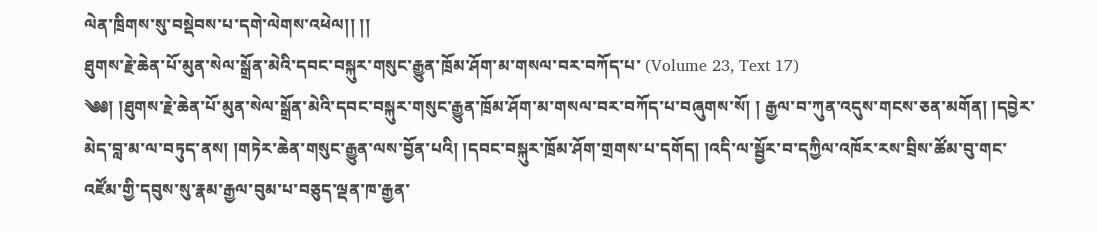ལེན་ཁྲིགས་སུ་བསྡེབས་པ་དགེ་ལེགས་འཕེལ།། །།
ཐུགས་རྗེ་ཆེན་པོ་མུན་སེལ་སྒྲོན་མེའི་དབང་བསྐུར་གསུང་རྒྱུན་ཁྲོམ་ཤོག་མ་གསལ་བར་བཀོད་པ་ (Volume 23, Text 17)
༄༅། །ཐུགས་རྗེ་ཆེན་པོ་མུན་སེལ་སྒྲོན་མེའི་དབང་བསྐུར་གསུང་རྒྱུན་ཁྲོམ་ཤོག་མ་གསལ་བར་བཀོད་པ་བཞུགས་སོ། ། རྒྱལ་བ་ཀུན་འདུས་གངས་ཅན་མགོན། །དབྱེར་མེད་བླ་མ་ལ་བཏུད་ནས། །གཏེར་ཆེན་གསུང་རྒྱུན་ལས་བྱོན་པའི། །དབང་བསྐུར་ཁྲོམ་ཤོག་གྲགས་པ་དགོད། །འདི་ལ་སྦྱོར་བ་དཀྱིལ་འཁོར་རས་བྲིས་ཚོམ་བུ་གང་འཛོམ་གྱི་དབུས་སུ་རྣམ་རྒྱལ་བུམ་པ་བཅུད་ལྡན་ཁ་རྒྱན་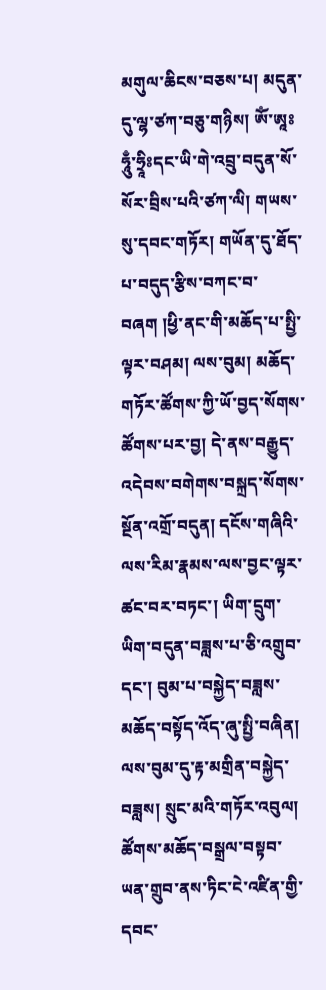མགུལ་ཆིངས་བཅས་པ། མདུན་དུ་ལྷ་ཙཀ་བཅུ་གཉིས། ཨོཾ་ཨཱཿཧཱུྃ་ཧྲཱིཿདང་ཡི་གེ་འབྲུ་བདུན་སོ་སོར་བྲིས་པའི་ཙཀ་ལི། གཡས་སུ་དབང་གཏོར། གཡོན་དུ་ཐོད་པ་བདུད་རྩིས་བཀང་བ་བཞག །ཕྱི་ནང་གི་མཆོད་པ་སྤྱི་ལྟར་བཤམ། ལས་བུམ། མཆོད་གཏོར་ཚོགས་ཀྱི་ཡོ་བྱད་སོགས་ཚོགས་པར་བྱ། དེ་ནས་བརྒྱུད་འདེབས་བགེགས་བསྐྲད་སོགས་སྔོན་འགྲོ་བདུན། དངོས་གཞིའི་ལས་རིམ་རྣམས་ལས་བྱང་ལྟར་ཚང་བར་བཏང་། ཡིག་དྲུག་ཡིག་བདུན་བཟླས་པ་ཅི་འགྲུབ་དང་། བུམ་པ་བསྐྱེད་བཟླས་མཆོད་བསྟོད་འོད་ཞུ་སྤྱི་བཞིན། ལས་བུམ་དུ་རྟ་མགྲིན་བསྐྱེད་བཟླས། སྲུང་མའི་གཏོར་འབུལ། ཚོགས་མཆོད་བསྒྲལ་བསྟབ་ཡན་གྲུབ་ནས་ཏིང་ངེ་འཛིན་གྱི་དབང་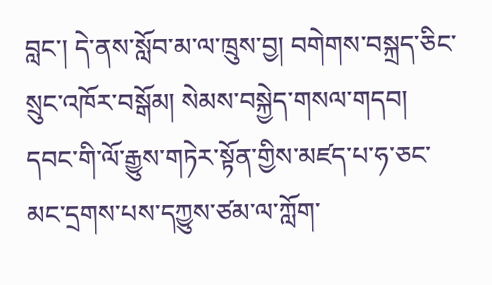བླང་། དེ་ནས་སློབ་མ་ལ་ཁྲུས་བྱ། བགེགས་བསྐྲད་ཅིང་སྲུང་འཁོར་བསྒོམ། སེམས་བསྐྱེད་གསལ་གདབ། དབང་གི་ལོ་རྒྱུས་གཏེར་སྟོན་གྱིས་མཛད་པ་ཧ་ཅང་མང་དྲགས་པས་དཀྱུས་ཙམ་ལ་ཀློག་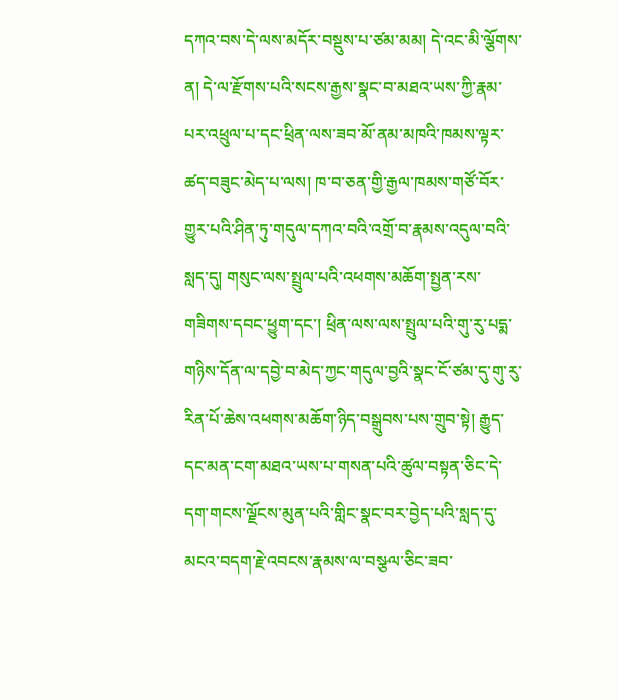དཀའ་བས་དེ་ལས་མདོར་བསྡུས་པ་ཙམ་མམ། དེ་འང་མི་ལྕོགས་ན། དེ་ལ་རྫོགས་པའི་སངས་རྒྱས་སྣང་བ་མཐའ་ཡས་ཀྱི་རྣམ་པར་འཕྲུལ་པ་དང་ཕྲིན་ལས་ཟབ་མོ་ནམ་མཁའི་ཁམས་ལྟར་ཚད་བཟུང་མེད་པ་ལས། ཁ་བ་ཅན་གྱི་རྒྱལ་ཁམས་གཙོ་བོར་གྱུར་པའི་ཤིན་ཏུ་གདུལ་དཀའ་བའི་འགྲོ་བ་རྣམས་འདུལ་བའི་སླད་དུ། གསུང་ལས་སྤྲུལ་པའི་འཕགས་མཆོག་སྤྱན་རས་གཟིགས་དབང་ཕྱུག་དང་། ཕྲིན་ལས་ལས་སྤྲུལ་པའི་གུ་རུ་པདྨ་གཉིས་དོན་ལ་དབྱེ་བ་མེད་ཀྱང་གདུལ་བྱའི་སྣང་ངོ་ཙམ་དུ་གུ་རུ་རིན་པོ་ཆེས་འཕགས་མཆོག་ཉིད་བསྒྲུབས་པས་གྲུབ་སྟེ། རྒྱུད་དང་མན་ངག་མཐའ་ཡས་པ་གསན་པའི་ཚུལ་བསྟན་ཅིང་དེ་དག་གངས་ལྗོངས་མུན་པའི་གླིང་སྣང་བར་བྱེད་པའི་སླད་དུ་མངའ་བདག་རྗེ་འབངས་རྣམས་ལ་བསྩལ་ཅིང་ཟབ་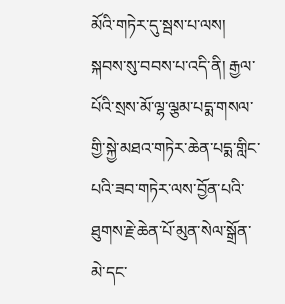མོའི་གཏེར་དུ་སྦས་པ་ལས། སྐབས་སུ་བབས་པ་འདི་ནི། རྒྱལ་པོའི་སྲས་མོ་ལྷ་ལྕམ་པདྨ་གསལ་གྱི་སྐྱེ་མཐའ་གཏེར་ཆེན་པདྨ་གླིང་པའི་ཟབ་གཏེར་ལས་བྱོན་པའི་ཐུགས་རྗེ་ཆེན་པོ་མུན་སེལ་སྒྲོན་མེ་དང་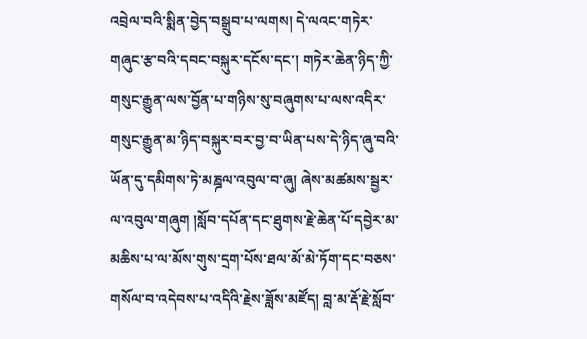འབྲེལ་བའི་སྨིན་བྱེད་བསྒྲུབ་པ་ལགས། དེ་ལའང་གཏེར་གཞུང་རྩ་བའི་དབང་བསྐུར་དངོས་དང་། གཏེར་ཆེན་ཉིད་ཀྱི་གསུང་རྒྱུན་ལས་བྱོན་པ་གཉིས་སུ་བཞུགས་པ་ལས་འདིར་གསུང་རྒྱུན་མ་ཉིད་བསྐུར་བར་བྱ་བ་ཡིན་པས་དེ་ཉིད་ཞུ་བའི་ཡོན་དུ་དམིགས་ཏེ་མཎྜལ་འབུལ་བ་ཞུ། ཞེས་མཚམས་སྦྱར་ལ་འབུལ་གཞུག །སློབ་དཔོན་དང་ཐུགས་རྗེ་ཆེན་པོ་དབྱེར་མ་མཆིས་པ་ལ་མོས་གུས་དྲག་པོས་ཐལ་མོ་མེ་ཏོག་དང་བཅས་གསོལ་བ་འདེབས་པ་འདིའི་རྗེས་ཟློས་མཛོད། བླ་མ་རྡོ་རྗེ་སློབ་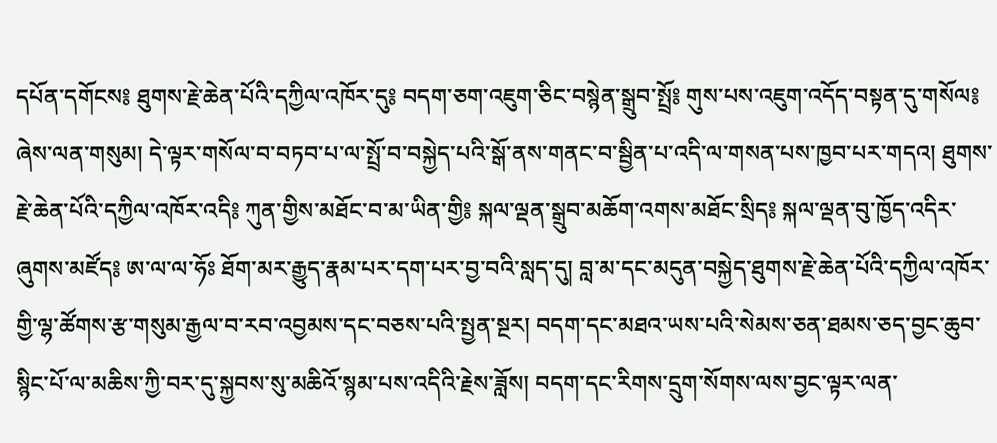དཔོན་དགོངས༔ ཐུགས་རྗེ་ཆེན་པོའི་དཀྱིལ་འཁོར་དུ༔ བདག་ཅག་འཇུག་ཅིང་བསྙེན་སྒྲུབ་སྤྲོ༔ གུས་པས་འཇུག་འདོད་བསྟན་དུ་གསོལ༔ ཞེས་ལན་གསུམ། དེ་ལྟར་གསོལ་བ་བཏབ་པ་ལ་སྤྲོ་བ་བསྐྱེད་པའི་སྒོ་ནས་གནང་བ་སྦྱིན་པ་འདི་ལ་གསན་པས་ཁྱབ་པར་གདའ། ཐུགས་རྗེ་ཆེན་པོའི་དཀྱིལ་འཁོར་འདི༔ ཀུན་གྱིས་མཐོང་བ་མ་ཡིན་གྱི༔ སྐལ་ལྡན་སྒྲུབ་མཆོག་འགས་མཐོང་སྲིད༔ སྐལ་ལྡན་བུ་ཁྱོད་འདིར་ཞུགས་མཛོད༔ ཨ་ལ་ལ་ཧོཿ ཐོག་མར་རྒྱུད་རྣམ་པར་དག་པར་བྱ་བའི་སླད་དུ། བླ་མ་དང་མདུན་བསྐྱེད་ཐུགས་རྗེ་ཆེན་པོའི་དཀྱིལ་འཁོར་གྱི་ལྷ་ཚོགས་རྩ་གསུམ་རྒྱལ་བ་རབ་འབྱམས་དང་བཅས་པའི་སྤྱན་སྔར། བདག་དང་མཐའ་ཡས་པའི་སེམས་ཅན་ཐམས་ཅད་བྱང་ཆུབ་སྙིང་པོ་ལ་མཆིས་ཀྱི་བར་དུ་སྐྱབས་སུ་མཆིའོ་སྙམ་པས་འདིའི་རྗེས་ཟློས། བདག་དང་རིགས་དྲུག་སོགས་ལས་བྱང་ལྟར་ལན་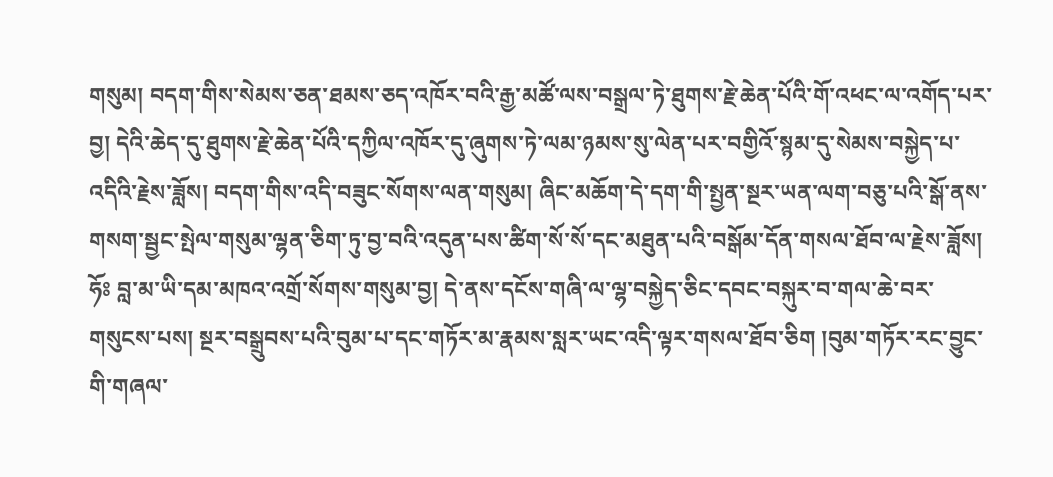གསུམ། བདག་གིས་སེམས་ཅན་ཐམས་ཅད་འཁོར་བའི་རྒྱ་མཚོ་ལས་བསྒྲལ་ཏེ་ཐུགས་རྗེ་ཆེན་པོའི་གོ་འཕང་ལ་འགོད་པར་བྱ། དེའི་ཆེད་དུ་ཐུགས་རྗེ་ཆེན་པོའི་དཀྱིལ་འཁོར་དུ་ཞུགས་ཏེ་ལམ་ཉམས་སུ་ལེན་པར་བགྱིའོ་སྙམ་དུ་སེམས་བསྐྱེད་པ་འདིའི་རྗེས་ཟློས། བདག་གིས་འདི་བཟུང་སོགས་ལན་གསུམ། ཞིང་མཆོག་དེ་དག་གི་སྤྱན་སྔར་ཡན་ལག་བཅུ་པའི་སྒོ་ནས་གསག་སྦྱང་སྤེལ་གསུམ་ལྷན་ཅིག་ཏུ་བྱ་བའི་འདུན་པས་ཚིག་སོ་སོ་དང་མཐུན་པའི་བསྒོམ་དོན་གསལ་ཐོབ་ལ་རྗེས་ཟློས། ཧོཿ བླ་མ་ཡི་དམ་མཁའ་འགྲོ་སོགས་གསུམ་བྱ། དེ་ནས་དངོས་གཞི་ལ་ལྷ་བསྐྱེད་ཅིང་དབང་བསྐུར་བ་གལ་ཆེ་བར་གསུངས་པས། སྔར་བསྒྲུབས་པའི་བུམ་པ་དང་གཏོར་མ་རྣམས་སླར་ཡང་འདི་ལྟར་གསལ་ཐོབ་ཅིག །བུམ་གཏོར་རང་བྱུང་གི་གཞལ་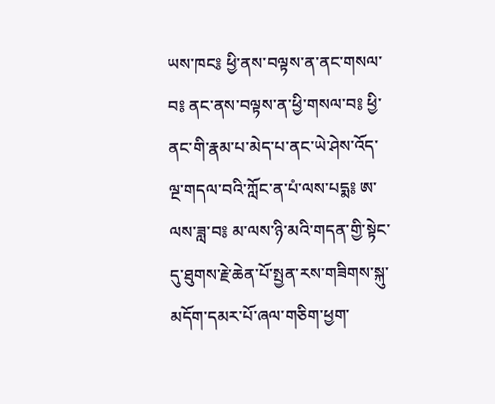ཡས་ཁང༔ ཕྱི་ནས་བལྟས་ན་ནང་གསལ་བ༔ ནང་ནས་བལྟས་ན་ཕྱི་གསལ་བ༔ ཕྱི་ནང་གི་རྣམ་པ་མེད་པ་ནང་ཡེ་ཤེས་འོད་ལྔ་གདལ་བའི་ཀློང་ན་པཾ་ལས་པདྨ༔ ཨ་ལས་ཟླ་བ༔ མ་ལས་ཉི་མའི་གདན་གྱི་སྟེང་དུ་ཐུགས་རྗེ་ཆེན་པོ་སྤྱན་རས་གཟིགས་སྐུ་མདོག་དམར་པོ་ཞལ་གཅིག་ཕྱག་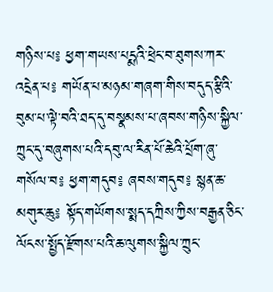གཉིས་པ༔ ཕྱག་གཡས་པདྨའི་ཕྲེང་བ་ཐུགས་ཀར་འདྲེན་པ༔ གཡོན་པ་མཉམ་གཞག་གིས་བདུད་རྩིའི་བུམ་པ་ལྟེ་བའི་ཐད་དུ་བསྣམས་པ་ཞབས་གཉིས་སྐྱིལ་ཀྲུང་དུ་བཞུགས་པའི་དབུ་ལ་རིན་པོ་ཆེའི་པྲོག་ཞུ་གསོལ་བ༔ ཕྱག་གདུབ༔ ཞབས་གདུབ༔ སྙན་ཆ་མགུར་ཆུ༔ སྟོད་གཡོགས་སྨད་དཀྲིས་ཀྱིས་བརྒྱན་ཅིང་ལོངས་སྤྱོད་རྫོགས་པའི་ཆ་ལུགས་སྐྱིལ་ཀྲུང་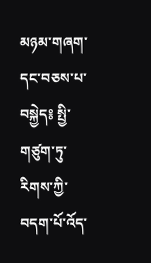མཉམ་གཞག་དང་བཅས་པ་བསྐྱེད༔ སྤྱི་གཙུག་ཏུ་རིགས་ཀྱི་བདག་པོ་འོད་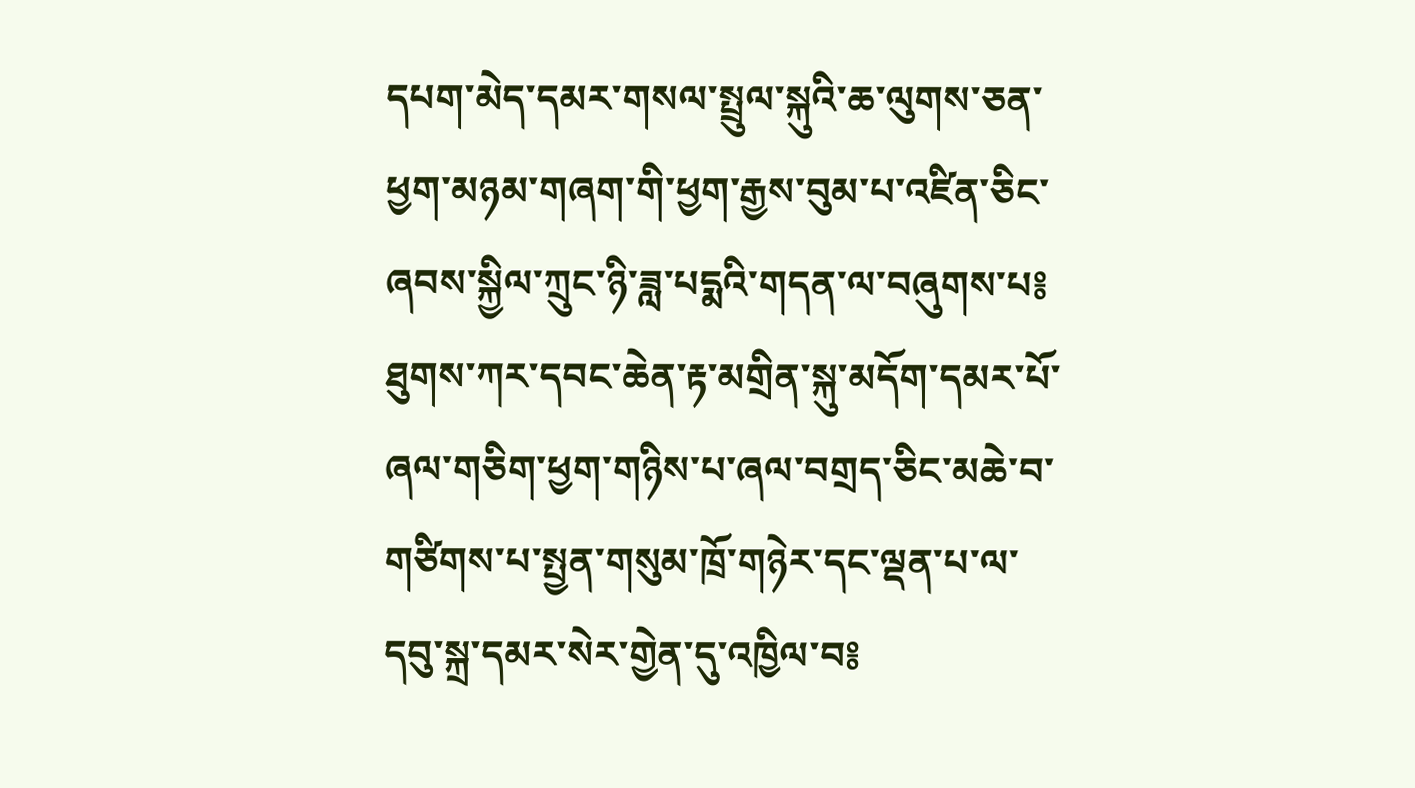དཔག་མེད་དམར་གསལ་སྤྲུལ་སྐུའི་ཆ་ལུགས་ཅན་ཕྱག་མཉམ་གཞག་གི་ཕྱག་རྒྱས་བུམ་པ་འཛིན་ཅིང་ཞབས་སྐྱིལ་ཀྲུང་ཉི་ཟླ་པདྨའི་གདན་ལ་བཞུགས་པ༔ ཐུགས་ཀར་དབང་ཆེན་རྟ་མགྲིན་སྐུ་མདོག་དམར་པོ་ཞལ་གཅིག་ཕྱག་གཉིས་པ་ཞལ་བགྲད་ཅིང་མཆེ་བ་གཙིགས་པ་སྤྱན་གསུམ་ཁྲོ་གཉེར་དང་ལྡན་པ་ལ་དབུ་སྐྲ་དམར་སེར་གྱེན་དུ་འཁྱིལ་བ༔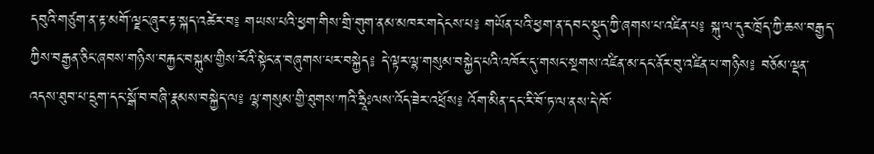དབུའི་གཙུག་ན་རྟ་མགོ་ལྗང་ཞུར་རྟ་སྐད་འཚེར་བ༔ གཡས་པའི་ཕྱག་གིས་གྲི་གུག་ནམ་མཁར་གདེངས་པ༔ གཡོན་པའི་ཕྱག་ན་དབང་སྡུད་ཀྱི་ཞགས་པ་འཛིན་པ༔ སྐུ་ལ་དུར་ཁྲོད་ཀྱི་ཆས་བརྒྱད་ཀྱིས་བརྒྱན་ཅིང་ཞབས་གཉིས་བརྐྱང་བསྐུམ་གྱིས་རོའི་སྟེང་ན་བཞུགས་པར་བསྐྱེད༔ དེ་ལྟར་ལྷ་གསུམ་བསྐྱེད་པའི་འཁོར་དུ་གསང་སྔགས་འཛིན་མ་དང་ནོར་བུ་འཛིན་པ་གཉིས༔ བཅོམ་ལྡན་འདས་ཐུབ་པ་དྲུག་དང་སྒོ་བ་བཞི་རྣམས་བསྐྱེད་ལ༔ ལྷ་གསུམ་གྱི་ཐུགས་ཀའི་ཧྲཱིཿལས་འོད་ཟེར་འཕྲོས༔ འོག་མིན་དང་རི་བོ་ཏ་ལ་ནས་དེ་ཁོ་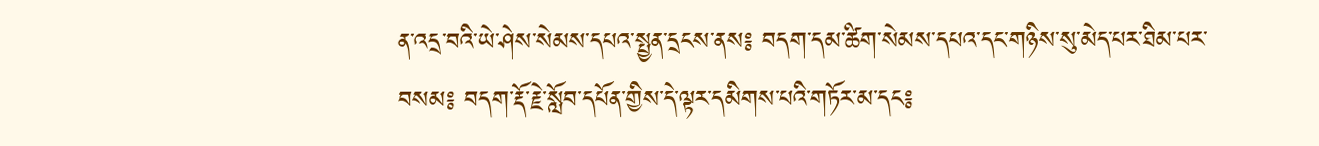ན་འདྲ་བའི་ཡེ་ཤེས་སེམས་དཔའ་སྤྱན་དྲངས་ནས༔ བདག་དམ་ཚིག་སེམས་དཔའ་དང་གཉིས་སུ་མེད་པར་ཐིམ་པར་བསམ༔ བདག་རྡོ་རྗེ་སློབ་དཔོན་གྱིས་དེ་ལྟར་དམིགས་པའི་གཏོར་མ་དང༔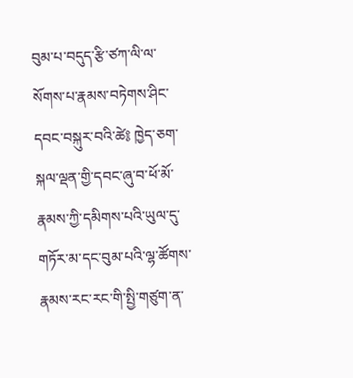བུམ་པ་བདུད་རྩི་ཙཀ་ལི་ལ་སོགས་པ་རྣམས་བཏེགས་ཤིང་དབང་བསྐུར་བའི་ཚེ༔ ཁྱེད་ཅག་སྐལ་ལྡན་གྱི་དབང་ཞུ་བ་ཕོ་མོ་རྣམས་ཀྱི་དམིགས་པའི་ཡུལ་དུ་གཏོར་མ་དང་བུམ་པའི་ལྷ་ཚོགས་རྣམས་རང་རང་གི་སྤྱི་གཙུག་ན་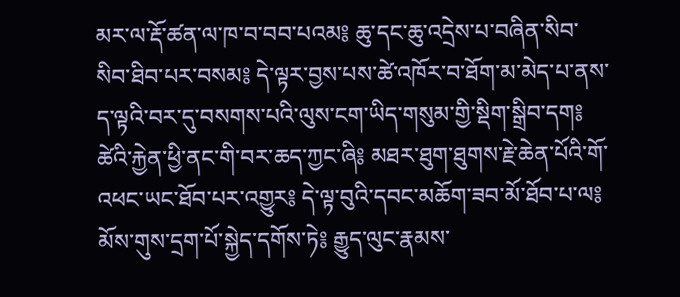མར་ལ་རྡོ་ཚན་ལ་ཁ་བ་བབ་པའམ༔ ཆུ་དང་ཆུ་འདྲེས་པ་བཞིན་སིབ་སིབ་ཐིབ་པར་བསམ༔ དེ་ལྟར་བྱས་པས་ཚེ་འཁོར་བ་ཐོག་མ་མེད་པ་ནས་ད་ལྟའི་བར་དུ་བསགས་པའི་ལུས་ངག་ཡིད་གསུམ་གྱི་སྡིག་སྒྲིབ་དག༔ ཚེའི་རྐྱེན་ཕྱི་ནང་གི་བར་ཆད་ཀྱང་ཞི༔ མཐར་ཐུག་ཐུགས་རྗེ་ཆེན་པོའི་གོ་འཕང་ཡང་ཐོབ་པར་འགྱུར༔ དེ་ལྟ་བུའི་དབང་མཆོག་ཟབ་མོ་ཐོབ་པ་ལ༔ མོས་གུས་དྲག་པོ་སྐྱེད་དགོས་ཏེ༔ རྒྱུད་ལུང་རྣམས་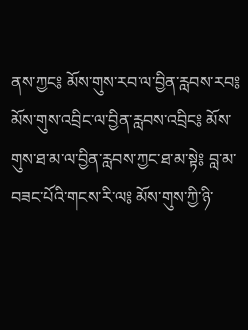ནས་ཀྱང༔ མོས་གུས་རབ་ལ་བྱིན་རླབས་རབ༔ མོས་གུས་འབྲིང་ལ་བྱིན་རླབས་འབྲིང༔ མོས་གུས་ཐ་མ་ལ་བྱིན་རླབས་ཀྱང་ཐ་མ་སྟེ༔ བླ་མ་བཟང་པོའི་གངས་རི་ལ༔ མོས་གུས་ཀྱི་ཉི་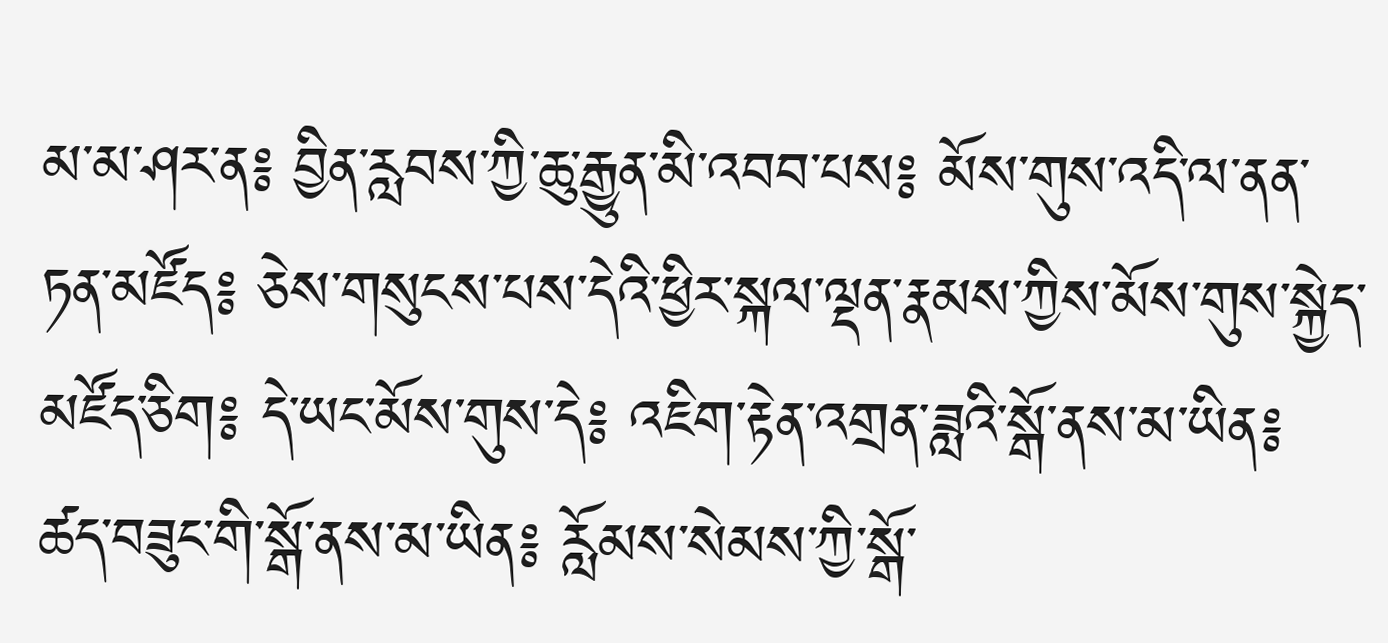མ་མ་ཤར་ན༔ བྱིན་རླབས་ཀྱི་ཆུ་རྒྱུན་མི་འབབ་པས༔ མོས་གུས་འདི་ལ་ནན་ཏན་མཛོད༔ ཅེས་གསུངས་པས་དེའི་ཕྱིར་སྐལ་ལྡན་རྣམས་ཀྱིས་མོས་གུས་སྐྱེད་མཛོད་ཅིག༔ དེ་ཡང་མོས་གུས་དེ༔ འཇིག་རྟེན་འགྲན་ཟླའི་སྒོ་ནས་མ་ཡིན༔ ཚད་བཟུང་གི་སྒོ་ནས་མ་ཡིན༔ རློམས་སེམས་ཀྱི་སྒོ་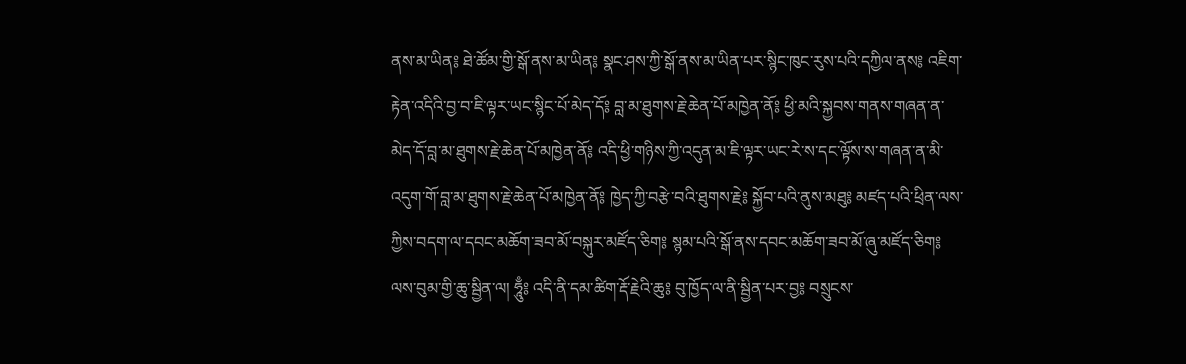ནས་མ་ཡིན༔ ཐེ་ཚོམ་གྱི་སྒོ་ནས་མ་ཡིན༔ སྣང་ཤས་ཀྱི་སྒོ་ནས་མ་ཡིན་པར་སྙིང་ཁུང་རུས་པའི་དཀྱིལ་ནས༔ འཇིག་རྟེན་འདིའི་བྱ་བ་ཇི་ལྟར་ཡང་སྙིང་པོ་མེད་དོ༔ བླ་མ་ཐུགས་རྗེ་ཆེན་པོ་མཁྱེན་ནོ༔ ཕྱི་མའི་སྐྱབས་གནས་གཞན་ན་མེད་དོ་བླ་མ་ཐུགས་རྗེ་ཆེན་པོ་མཁྱེན་ནོ༔ འདི་ཕྱི་གཉིས་ཀྱི་འདུན་མ་ཇི་ལྟར་ཡང་རེ་ས་དང་ལྟོས་ས་གཞན་ན་མི་འདུག་གོ་བླ་མ་ཐུགས་རྗེ་ཆེན་པོ་མཁྱེན་ནོ༔ ཁྱེད་ཀྱི་བརྩེ་བའི་ཐུགས་རྗེ༔ སྐྱོབ་པའི་ནུས་མཐུ༔ མཛད་པའི་ཕྲིན་ལས་ཀྱིས་བདག་ལ་དབང་མཆོག་ཟབ་མོ་བསྐུར་མཛོད་ཅིག༔ སྙམ་པའི་སྒོ་ནས་དབང་མཆོག་ཟབ་མོ་ཞུ་མཛོད་ཅིག༔ ལས་བུམ་གྱི་ཆུ་སྦྱིན་ལ། ཧཱུྃ༔ འདི་ནི་དམ་ཚིག་རྡོ་རྗེའི་ཆུ༔ བུ་ཁྱོད་ལ་ནི་སྦྱིན་པར་བྱ༔ བསྲུངས་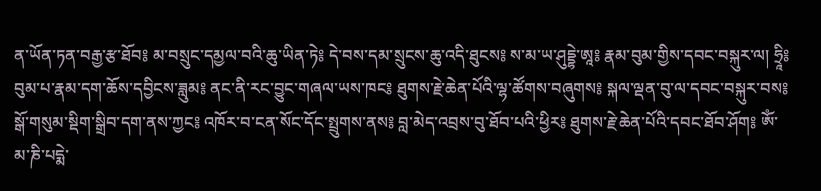ན་ཡོན་ཏན་བརྒྱ་རྩ་ཐོབ༔ མ་བསྲུང་དམྱལ་བའི་ཆུ་ཡིན་ཏེ༔ དེ་བས་དམ་སྲུངས་ཆུ་འདི་ཐུངས༔ ས་མ་ཡ་ཤུདྡྷེ་ཨཱ༔ རྣམ་བུམ་གྱིས་དབང་བསྐུར་ལ། ཧྲཱི༔ བུམ་པ་རྣམ་དག་ཆོས་དབྱིངས་ཟླུམ༔ ནང་ནི་རང་བྱུང་གཞལ་ཡས་ཁང༔ ཐུགས་རྗེ་ཆེན་པོའི་ལྷ་ཚོགས་བཞུགས༔ སྐལ་ལྡན་བུ་ལ་དབང་བསྐུར་བས༔ སྒོ་གསུམ་སྡིག་སྒྲིབ་དག་ནས་ཀྱང༔ འཁོར་བ་ངན་སོང་དོང་སྤྲུགས་ནས༔ བླ་མེད་འབྲས་བུ་ཐོབ་པའི་ཕྱིར༔ ཐུགས་རྗེ་ཆེན་པོའི་དབང་ཐོབ་ཤོག༔ ཨོཾ་མ་ཎི་པདྨེ་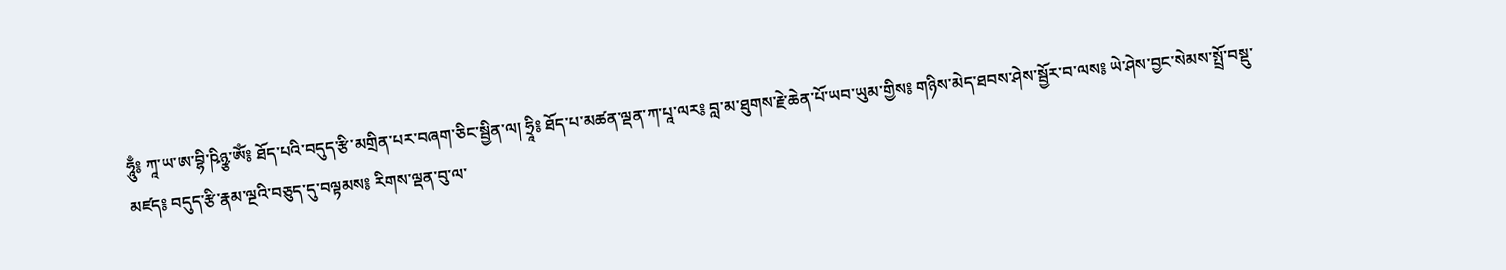ཧཱུྃ༔ ཀཱ་ཡ་ཨ་བྷི་ཥིཉྩ་ཨོཾ༔ ཐོད་པའི་བདུད་རྩི་མགྲིན་པར་བཞག་ཅིང་སྦྱིན་ལ། ཧྲཱི༔ ཐོད་པ་མཚན་ལྡན་ཀ་པཱ་ལར༔ བླ་མ་ཐུགས་རྗེ་ཆེན་པོ་ཡབ་ཡུམ་གྱིས༔ གཉིས་མེད་ཐབས་ཤེས་སྦྱོར་བ་ལས༔ ཡེ་ཤེས་བྱང་སེམས་སྤྲོ་བསྡུ་མཛད༔ བདུད་རྩི་རྣམ་ལྔའི་བཅུད་དུ་བལྟམས༔ རིགས་ལྡན་བུ་ལ་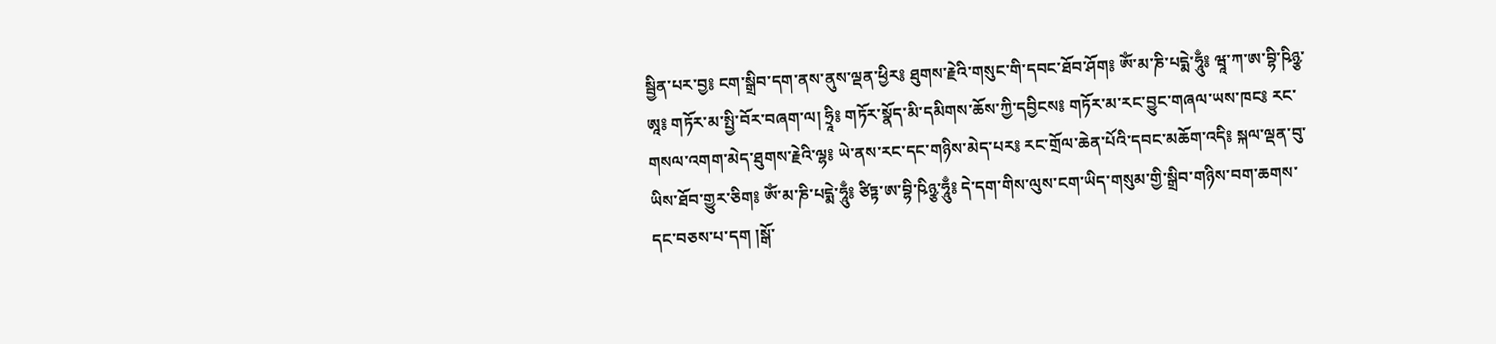སྦྱིན་པར་བྱ༔ ངག་སྒྲིབ་དག་ནས་ནུས་ལྡན་ཕྱིར༔ ཐུགས་རྗེའི་གསུང་གི་དབང་ཐོབ་ཤོག༔ ཨོཾ་མ་ཎི་པདྨེ་ཧཱུྃ༔ ཝཱ་ཀ་ཨ་བྷི་ཥིཉྩ་ཨཱ༔ གཏོར་མ་སྤྱི་བོར་བཞག་ལ། ཧྲཱི༔ གཏོར་སྣོད་མི་དམིགས་ཆོས་ཀྱི་དབྱིངས༔ གཏོར་མ་རང་བྱུང་གཞལ་ཡས་ཁང༔ རང་གསལ་འགག་མེད་ཐུགས་རྗེའི་ལྷ༔ ཡེ་ནས་རང་དང་གཉིས་མེད་པར༔ རང་གྲོལ་ཆེན་པོའི་དབང་མཆོག་འདི༔ སྐལ་ལྡན་བུ་ཡིས་ཐོབ་གྱུར་ཅིག༔ ཨོཾ་མ་ཎི་པདྨེ་ཧཱུྃ༔ ཙིཏྟ་ཨ་བྷི་ཥིཉྩ་ཧཱུྃ༔ དེ་དག་གིས་ལུས་ངག་ཡིད་གསུམ་གྱི་སྒྲིབ་གཉིས་བག་ཆགས་དང་བཅས་པ་དག །སྒོ་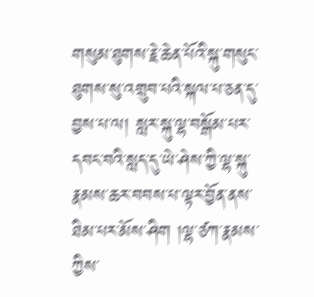གསུམ་ཐུགས་རྗེ་ཆེན་པོའི་སྐུ་གསུང་ཐུགས་སུ་འགྲུབ་པའི་སྐལ་པ་ཅན་དུ་བྱས་པ་ལ། སླར་སྐུ་ལྷ་བསྒོམ་པར་དབང་བའི་སླད་དུ་ཡེ་ཤེས་ཀྱི་ལྷ་སྐུ་རྣམས་ཆར་བབས་པ་ལྟར་བྱོན་ནས་ཐིམ་པར་མོས་ཤིག །ལྷ་ཙཀ་རྣམས་ཀྱིས་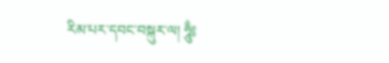རིམ་པར་དབང་བསྐུར་ལ། ཧཱུྃ༔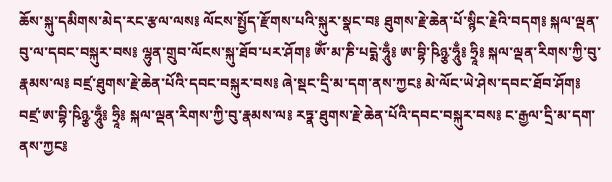ཆོས་སྐུ་དམིགས་མེད་རང་རྩལ་ལས༔ ལོངས་སྤྱོད་རྫོགས་པའི་སྐུར་སྣང་བ༔ ཐུགས་རྗེ་ཆེན་པོ་སྙིང་རྗེའི་བདག༔ སྐལ་ལྡན་བུ་ལ་དབང་བསྐུར་བས༔ ལྷུན་གྲུབ་ལོངས་སྐུ་ཐོབ་པར་ཤོག༔ ཨོཾ་མ་ཎི་པདྨེ་ཧཱུྃ༔ ཨ་བྷི་ཥིཉྩ་ཧཱུྃ༔ ཧྲཱི༔ སྐལ་ལྡན་རིགས་ཀྱི་བུ་རྣམས་ལ༔ བཛྲ་ཐུགས་རྗེ་ཆེན་པོའི་དབང་བསྐུར་བས༔ ཞེ་སྡང་དྲི་མ་དག་ནས་ཀྱང༔ མེ་ལོང་ཡེ་ཤེས་དབང་ཐོབ་ཤོག༔ བཛྲ་ཨ་བྷི་ཥིཉྩ་ཧཱུྃ༔ ཧྲཱི༔ སྐལ་ལྡན་རིགས་ཀྱི་བུ་རྣམས་ལ༔ རཏྣ་ཐུགས་རྗེ་ཆེན་པོའི་དབང་བསྐུར་བས༔ ང་རྒྱལ་དྲི་མ་དག་ནས་ཀྱང༔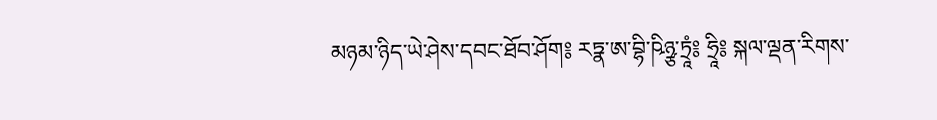མཉམ་ཉིད་ཡེ་ཤེས་དབང་ཐོབ་ཤོག༔ རཏྣ་ཨ་བྷི་ཥིཉྩ་ཏྲཱཾ༔ ཧྲཱི༔ སྐལ་ལྡན་རིགས་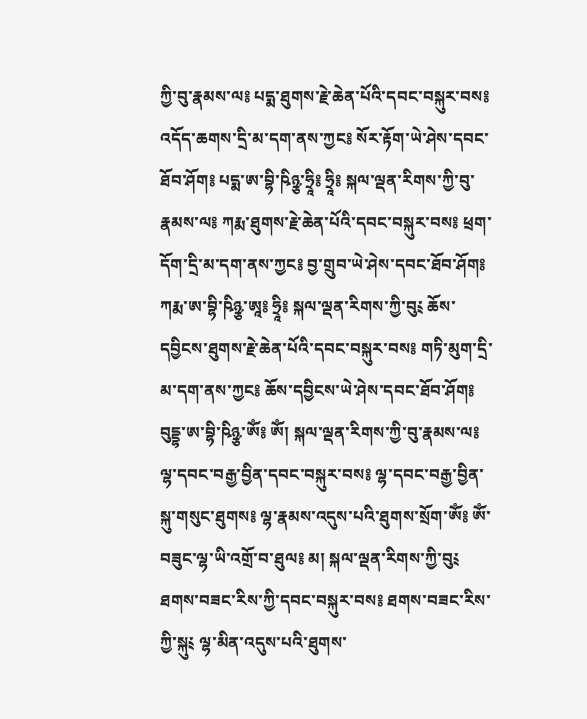ཀྱི་བུ་རྣམས་ལ༔ པདྨ་ཐུགས་རྗེ་ཆེན་པོའི་དབང་བསྐུར་བས༔ འདོད་ཆགས་དྲི་མ་དག་ནས་ཀྱང༔ སོར་རྟོག་ཡེ་ཤེས་དབང་ཐོབ་ཤོག༔ པདྨ་ཨ་བྷི་ཥིཉྩ་ཧྲཱི༔ ཧྲཱི༔ སྐལ་ལྡན་རིགས་ཀྱི་བུ་རྣམས་ལ༔ ཀརྨ་ཐུགས་རྗེ་ཆེན་པོའི་དབང་བསྐུར་བས༔ ཕྲག་དོག་དྲི་མ་དག་ནས་ཀྱང༔ བྱ་གྲུབ་ཡེ་ཤེས་དབང་ཐོབ་ཤོག༔ ཀརྨ་ཨ་བྷི་ཥིཉྩ་ཨཱ༔ ཧྲཱི༔ སྐལ་ལྡན་རིགས་ཀྱི་བུ༴ ཆོས་དབྱིངས་ཐུགས་རྗེ་ཆེན་པོའི་དབང་བསྐུར་བས༔ གཏི་མུག་དྲི་མ་དག་ནས་ཀྱང༔ ཆོས་དབྱིངས་ཡེ་ཤེས་དབང་ཐོབ་ཤོག༔ བུདྡྷ་ཨ་བྷི་ཥིཉྩ་ཨོཾ༔ ཨོཾ། སྐལ་ལྡན་རིགས་ཀྱི་བུ་རྣམས་ལ༔ ལྷ་དབང་བརྒྱ་བྱིན་དབང་བསྐུར་བས༔ ལྷ་དབང་བརྒྱ་བྱིན་སྐུ་གསུང་ཐུགས༔ ལྷ་རྣམས་འདུས་པའི་ཐུགས་སྲོག་ཨོཾ༔ ཨོཾ་བཟུང་ལྷ་ཡི་འགྲོ་བ་ཐུལ༔ མ། སྐལ་ལྡན་རིགས་ཀྱི་བུ༴ ཐགས་བཟང་རིས་ཀྱི་དབང་བསྐུར་བས༔ ཐགས་བཟང་རིས་ཀྱི་སྐུ༴ ལྷ་མིན་འདུས་པའི་ཐུགས་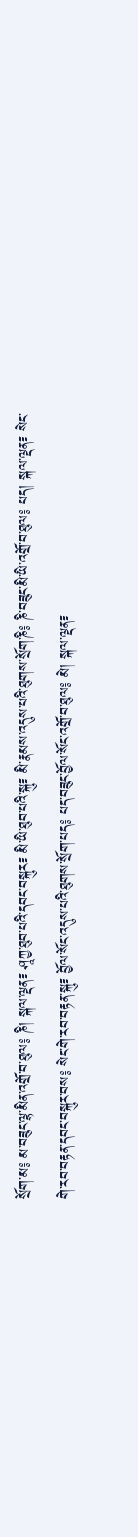སྲོག་མ༔ མ་བཟུང་ལྷ་མིན་འགྲོ་བ་ཐུལ༔ ཎི། སྐལ་ལྡན༴ ཤཱཀྱ་ཐུབ་པའི་དབང་བསྐུར༴ མི་ཡི་ཐུབ་པའི་སྐུ༴ མི་རྣམས་འདུས་པའི་ཐུགས་སྲོག་ཎི༔ ཎི་བཟུང་མི་ཡི་འགྲོ་བ་ཐུལ༔ པད། སྐལ་ལྡན༴ སེང་གེ་རབ་བརྟན་དབང་བསྐུར་བས༔ སེང་གེ་རབ་བརྟན་སྐུ༴ བྱོལ་སོང་འདུས་པའི་ཐུགས་སྲོག་པད༔ པད་བཟུང་བྱོལ་སོང་འགྲོ་བ་ཐུལ༔ མེ། སྐལ་ལྡན༴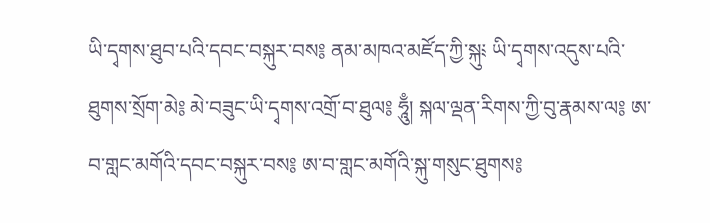ཡི་དྭགས་ཐུབ་པའི་དབང་བསྐུར་བས༔ ནམ་མཁའ་མཛོད་ཀྱི་སྐུ༴ ཡི་དྭགས་འདུས་པའི་ཐུགས་སྲོག་མེ༔ མེ་བཟུང་ཡི་དྭགས་འགྲོ་བ་ཐུལ༔ ཧཱུྃ། སྐལ་ལྡན་རིགས་ཀྱི་བུ་རྣམས་ལ༔ ཨ་བ་གླང་མགོའི་དབང་བསྐུར་བས༔ ཨ་བ་གླང་མགོའི་སྐུ་གསུང་ཐུགས༔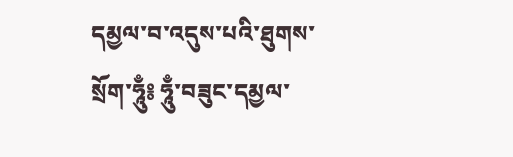དམྱལ་བ་འདུས་པའི་ཐུགས་སྲོག་ཧཱུྃ༔ ཧཱུྃ་བཟུང་དམྱལ་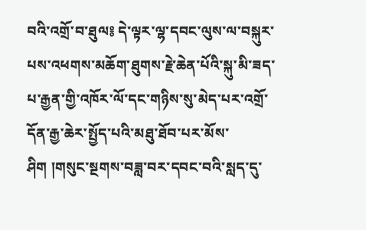བའི་འགྲོ་བ་ཐུལ༔ དེ་ལྟར་ལྷ་དབང་ལུས་ལ་བསྐུར་པས་འཕགས་མཆོག་ཐུགས་རྗེ་ཆེན་པོའི་སྐུ་མི་ཟད་པ་རྒྱན་གྱི་འཁོར་ལོ་དང་གཉིས་སུ་མེད་པར་འགྲོ་དོན་རྒྱ་ཆེར་སྤྱོད་པའི་མཐུ་ཐོབ་པར་མོས་ཤིག །གསུང་སྔགས་བཟླ་བར་དབང་བའི་སླད་དུ་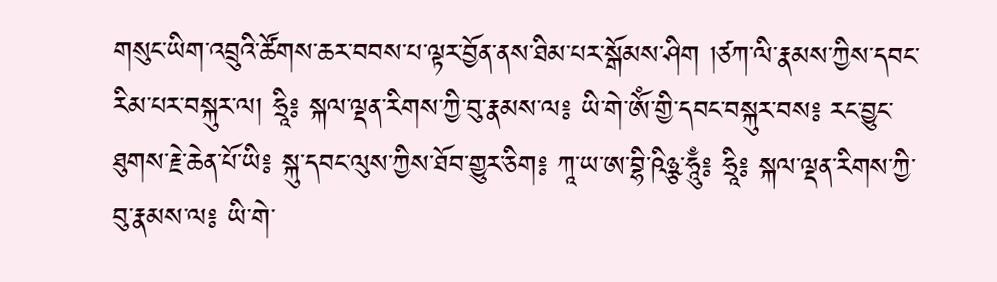གསུང་ཡིག་འབྲུའི་ཚོགས་ཆར་བབས་པ་ལྟར་བྱོན་ནས་ཐིམ་པར་སྒོམས་ཤིག །ཙཀ་ལི་རྣམས་ཀྱིས་དབང་རིམ་པར་བསྐུར་ལ། ཧྲཱི༔ སྐལ་ལྡན་རིགས་ཀྱི་བུ་རྣམས་ལ༔ ཡི་གེ་ཨོཾ་གྱི་དབང་བསྐུར་བས༔ རང་བྱུང་ཐུགས་རྗེ་ཆེན་པོ་ཡི༔ སྐུ་དབང་ལུས་ཀྱིས་ཐོབ་གྱུར་ཅིག༔ ཀཱ་ཡ་ཨ་བྷི་ཥིཉྩ་ཧཱུྃ༔ ཧྲཱི༔ སྐལ་ལྡན་རིགས་ཀྱི་བུ་རྣམས་ལ༔ ཡི་གེ་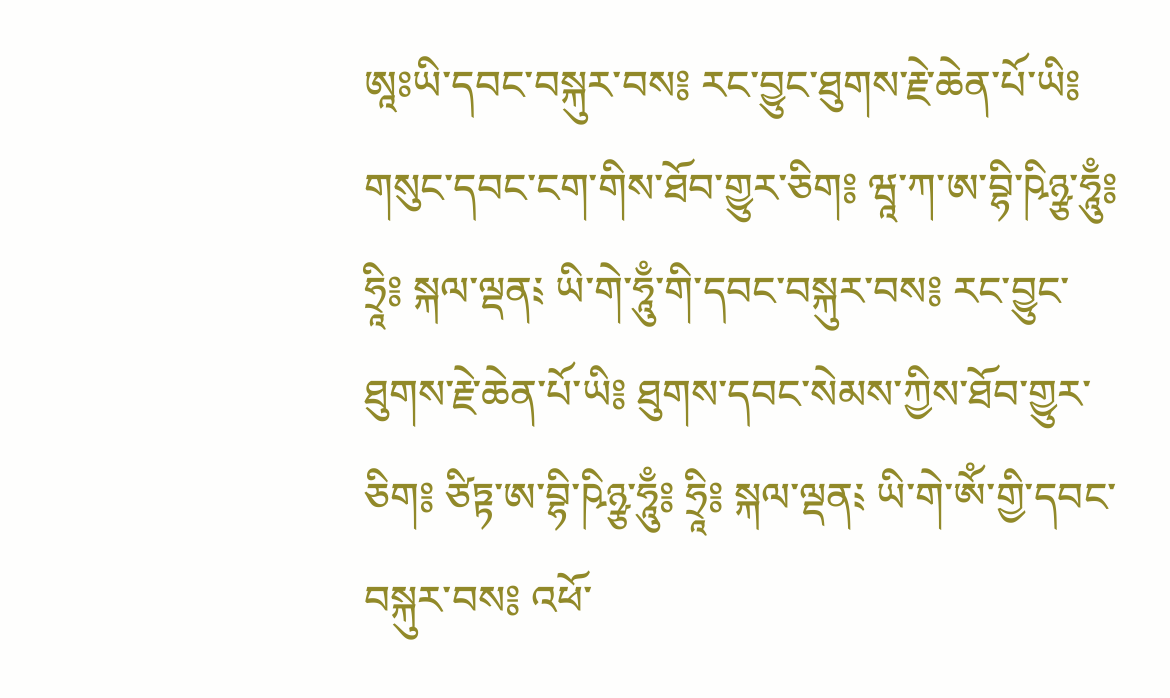ཨཱཿཡི་དབང་བསྐུར་བས༔ རང་བྱུང་ཐུགས་རྗེ་ཆེན་པོ་ཡི༔ གསུང་དབང་ངག་གིས་ཐོབ་གྱུར་ཅིག༔ ཝཱ་ཀ་ཨ་བྷི་ཥིཉྩ་ཧཱུྃ༔ ཧྲཱི༔ སྐལ་ལྡན༴ ཡི་གེ་ཧཱུྃ་གི་དབང་བསྐུར་བས༔ རང་བྱུང་ཐུགས་རྗེ་ཆེན་པོ་ཡི༔ ཐུགས་དབང་སེམས་ཀྱིས་ཐོབ་གྱུར་ཅིག༔ ཙིཏྟ་ཨ་བྷི་ཥིཉྩ་ཧཱུྃ༔ ཧྲཱི༔ སྐལ་ལྡན༴ ཡི་གེ་ཨོཾ་གྱི་དབང་བསྐུར་བས༔ འཕོ་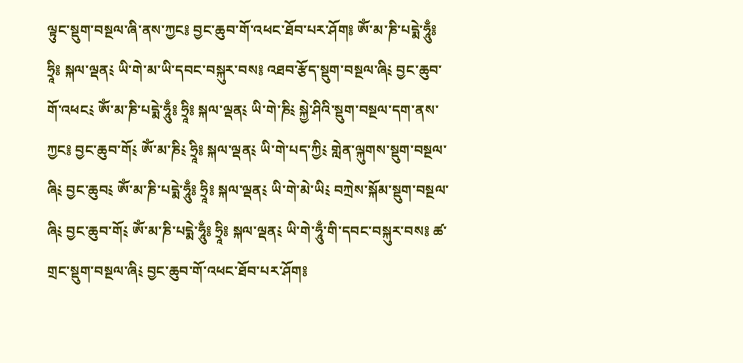ལྟུང་སྡུག་བསྔལ་ཞི་ནས་ཀྱང༔ བྱང་ཆུབ་གོ་འཕང་ཐོབ་པར་ཤོག༔ ཨོཾ་མ་ཎི་པདྨེ་ཧཱུྃ༔ ཧྲཱི༔ སྐལ་ལྡན༴ ཡི་གེ་མ་ཡི་དབང་བསྐུར་བས༔ འཐབ་རྩོད་སྡུག་བསྔལ་ཞི༴ བྱང་ཆུབ་གོ་འཕང༴ ཨོཾ་མ་ཎི་པདྨེ་ཧཱུྃ༔ ཧྲཱི༔ སྐལ་ལྡན༴ ཡི་གེ་ཎི༴ སྐྱེ་ཤིའི་སྡུག་བསྔལ་དག་ནས་ཀྱང༔ བྱང་ཆུབ་གོ༴ ཨོཾ་མ་ཎི༴ ཧྲཱི༔ སྐལ་ལྡན༴ ཡི་གེ་པད་ཀྱི༴ གླེན་ལྐུགས་སྡུག་བསྔལ་ཞི༴ བྱང་ཆུབ༴ ཨོཾ་མ་ཎི་པདྨེ་ཧཱུྃ༔ ཧྲཱི༔ སྐལ་ལྡན༴ ཡི་གེ་མེ་ཡི༴ བཀྲེས་སྐོམ་སྡུག་བསྔལ་ཞི༴ བྱང་ཆུབ་གོ༴ ཨོཾ་མ་ཎི་པདྨེ་ཧཱུྃ༔ ཧྲཱི༔ སྐལ་ལྡན༴ ཡི་གེ་ཧཱུྃ་གི་དབང་བསྐུར་བས༔ ཚ་གྲང་སྡུག་བསྔལ་ཞི༴ བྱང་ཆུབ་གོ་འཕང་ཐོབ་པར་ཤོག༔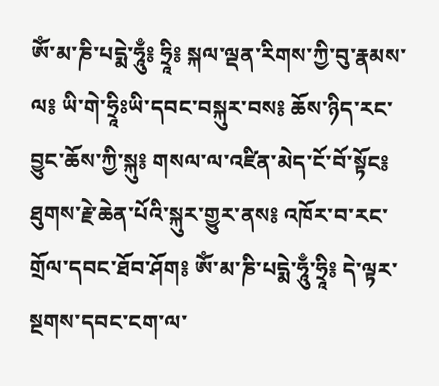ཨོཾ་མ་ཎི་པདྨེ་ཧཱུྃ༔ ཧྲཱི༔ སྐལ་ལྡན་རིགས་ཀྱི་བུ་རྣམས་ལ༔ ཡི་གེ་ཧྲཱིཿཡི་དབང་བསྐུར་བས༔ ཆོས་ཉིད་རང་བྱུང་ཆོས་ཀྱི་སྐུ༔ གསལ་ལ་འཛིན་མེད་ངོ་བོ་སྟོང༔ ཐུགས་རྗེ་ཆེན་པོའི་སྐུར་གྱུར་ནས༔ འཁོར་བ་རང་གྲོལ་དབང་ཐོབ་ཤོག༔ ཨོཾ་མ་ཎི་པདྨེ་ཧཱུྃ་ཧྲཱི༔ དེ་ལྟར་སྔགས་དབང་ངག་ལ་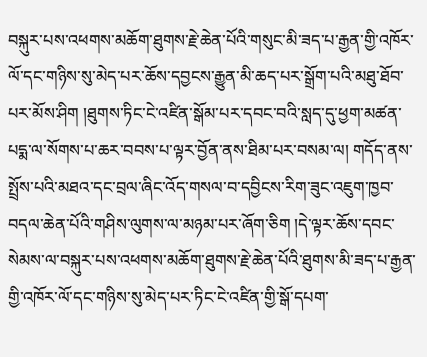བསྐུར་པས་འཕགས་མཆོག་ཐུགས་རྗེ་ཆེན་པོའི་གསུང་མི་ཟད་པ་རྒྱན་གྱི་འཁོར་ལོ་དང་གཉིས་སུ་མེད་པར་ཆོས་དབྱངས་རྒྱུན་མི་ཆད་པར་སྒྲོག་པའི་མཐུ་ཐོབ་པར་མོས་ཤིག །ཐུགས་ཏིང་ངེ་འཛིན་སྒོམ་པར་དབང་བའི་སླད་དུ་ཕྱག་མཚན་པདྨ་ལ་སོགས་པ་ཆར་བབས་པ་ལྟར་བྱོན་ནས་ཐིམ་པར་བསམ་ལ། གདོད་ནས་སྤྲོས་པའི་མཐའ་དང་བྲལ་ཞིང་འོད་གསལ་བ་དབྱིངས་རིག་ཟུང་འཇུག་ཁྱབ་བདལ་ཆེན་པོའི་གཤིས་ལུགས་ལ་མཉམ་པར་ཞོག་ཅིག །དེ་ལྟར་ཆོས་དབང་སེམས་ལ་བསྐུར་པས་འཕགས་མཆོག་ཐུགས་རྗེ་ཆེན་པོའི་ཐུགས་མི་ཟད་པ་རྒྱན་གྱི་འཁོར་ལོ་དང་གཉིས་སུ་མེད་པར་ཏིང་ངེ་འཛིན་གྱི་སྒོ་དཔག་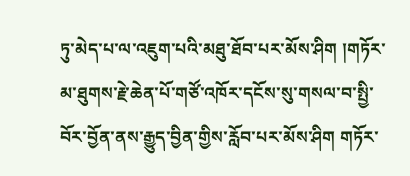ཏུ་མེད་པ་ལ་འཇུག་པའི་མཐུ་ཐོབ་པར་མོས་ཤིག །གཏོར་མ་ཐུགས་རྗེ་ཆེན་པོ་གཙོ་འཁོར་དངོས་སུ་གསལ་བ་སྤྱི་བོར་བྱོན་ནས་རྒྱུད་བྱིན་གྱིས་རློབ་པར་མོས་ཤིག གཏོར་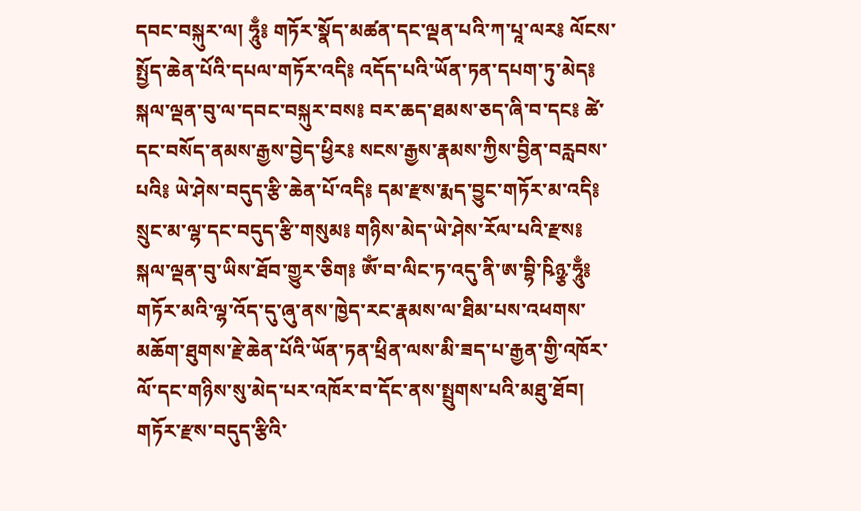དབང་བསྐུར་ལ། ཧཱུྃ༔ གཏོར་སྣོད་མཚན་དང་ལྡན་པའི་ཀ་པཱ་ལར༔ ལོངས་སྤྱོད་ཆེན་པོའི་དཔལ་གཏོར་འདི༔ འདོད་པའི་ཡོན་ཏན་དཔག་ཏུ་མེད༔ སྐལ་ལྡན་བུ་ལ་དབང་བསྐུར་བས༔ བར་ཆད་ཐམས་ཅད་ཞི་བ་དང༔ ཚེ་དང་བསོད་ནམས་རྒྱས་བྱེད་ཕྱིར༔ སངས་རྒྱས་རྣམས་ཀྱིས་བྱིན་བརླབས་པའི༔ ཡེ་ཤེས་བདུད་རྩི་ཆེན་པོ་འདི༔ དམ་རྫས་རྨད་བྱུང་གཏོར་མ་འདི༔ སྲུང་མ་ལྷ་དང་བདུད་རྩི་གསུམ༔ གཉིས་མེད་ཡེ་ཤེས་རོལ་པའི་རྫས༔ སྐལ་ལྡན་བུ་ཡིས་ཐོབ་གྱུར་ཅིག༔ ཨོཾ་བ་ལིང་ཏ་འདུ་ནི་ཨ་བྷི་ཥིཉྩ་ཧཱུྃ༔ གཏོར་མའི་ལྷ་འོད་དུ་ཞུ་ནས་ཁྱེད་རང་རྣམས་ལ་ཐིམ་པས་འཕགས་མཆོག་ཐུགས་རྗེ་ཆེན་པོའི་ཡོན་ཏན་ཕྲིན་ལས་མི་ཟད་པ་རྒྱན་གྱི་འཁོར་ལོ་དང་གཉིས་སུ་མེད་པར་འཁོར་བ་དོང་ནས་སྤྲུགས་པའི་མཐུ་ཐོབ། གཏོར་རྫས་བདུད་རྩིའི་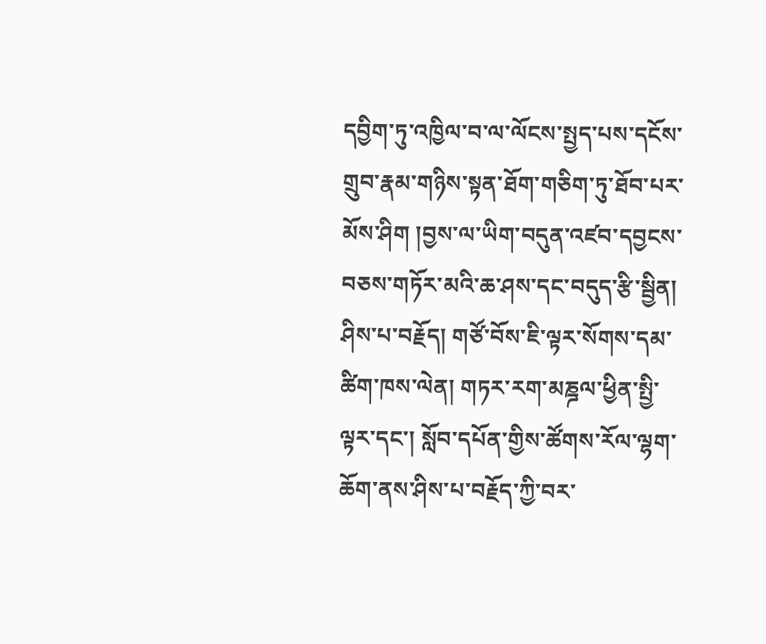དབྱིག་ཏུ་འཁྱིལ་བ་ལ་ལོངས་སྤྱད་པས་དངོས་གྲུབ་རྣམ་གཉིས་སྟན་ཐོག་གཅིག་ཏུ་ཐོབ་པར་མོས་ཤིག །བྱས་ལ་ཡིག་བདུན་འཛབ་དབྱངས་བཅས་གཏོར་མའི་ཆ་ཤས་དང་བདུད་རྩི་སྦྱིན། ཤིས་པ་བརྗོད། གཙོ་བོས་ཇི་ལྟར་སོགས་དམ་ཚིག་ཁས་ལེན། གཏར་རག་མཎྜལ་ཕྱིན་སྤྱི་ལྟར་དང་། སློབ་དཔོན་གྱིས་ཚོགས་རོལ་ལྷག་ཆོག་ནས་ཤིས་པ་བརྗོད་ཀྱི་བར་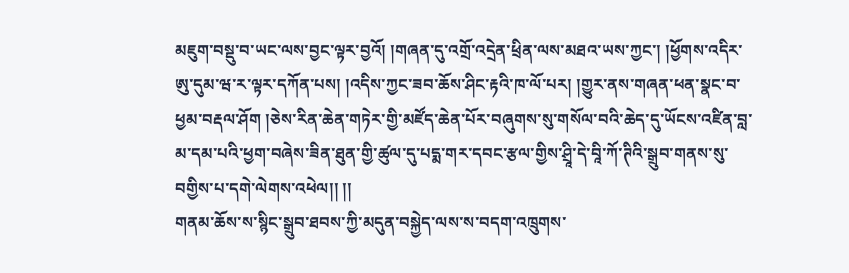མཇུག་བསྡུ་བ་ཡང་ལས་བྱང་ལྟར་བྱའོ། །གཞན་དུ་འགྲོ་འདྲེན་ཕྲིན་ལས་མཐའ་ཡས་ཀྱང་། །ཕྱོགས་འདིར་ཨུ་དུམ་ཝ་ར་ལྟར་དཀོན་པས། །འདིས་ཀྱང་ཟབ་ཆོས་ཤིང་རྟའི་ཁ་ལོ་པར། །གྱུར་ནས་གཞན་ཕན་སྣང་བ་ཕྱམ་བརྡལ་ཤོག །ཅེས་རིན་ཆེན་གཏེར་གྱི་མཛོད་ཆེན་པོར་བཞུགས་སུ་གསོལ་བའི་ཆེད་དུ་ཡོངས་འཛིན་བླ་མ་དམ་པའི་ཕྱག་བཞེས་ཟིན་ཐུན་གྱི་ཚུལ་དུ་པདྨ་གར་དབང་རྩལ་གྱིས་ཤྲཱི་དེ་བཱི་ཀོ་ཊིའི་སྒྲུབ་གནས་སུ་བགྱིས་པ་དགེ་ལེགས་འཕེལ།། །།
གནམ་ཆོས་ས་སྙིང་སྒྲུབ་ཐབས་ཀྱི་མདུན་བསྐྱེད་ལས་ས་བདག་འཁྲུགས་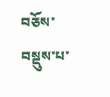བཅོས་བསྡུས་པ་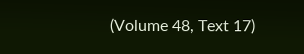(Volume 48, Text 17)